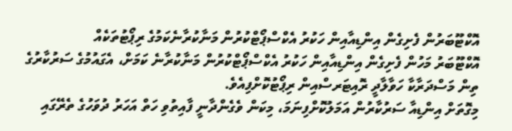އޮކްޓޫބަރުން ފެށިގެން އިންޑިއާއިން ހަކުރު އެކްސްޕޯޓްކުރުން މަނާކުރާނެކަމުގެ ރިޕޯޓުތަކެއް
އޮކްޓޫބަރު މަހުން ފެށިގެން އިންޑިއާއިން ހަކުރު އެކްސްޕޯޓްކުރުން މަނާކުރާނެ ކަމަށް، އެގައުމުގެ ސަރުކާރުގެ ތިން މަސްދަރާކާ ހަވާލާދީ ރޮއިޓަރސްއިން ރިޕޯޓުކޮށްފިއެވެ.
މިގޮތަށް އިންޑިއާ ސަރުކާރުން އަމަލުކޮށްފިނަމަ، މިކަން ވެގެންދާނީ ފާއިތުވި ހަތް އަހަރު ދުވަހުގެ ތެރޭގައި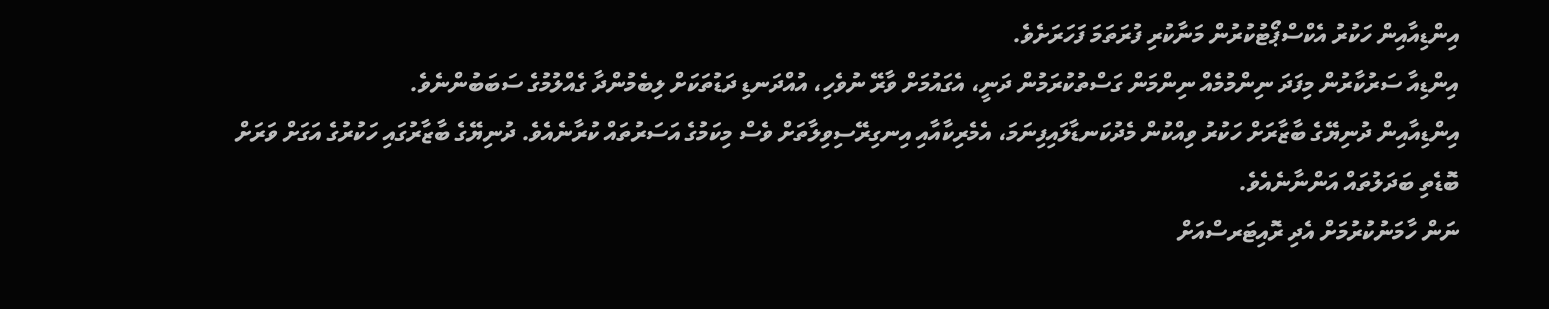އިންޑިއާއިން ހަކުރު އެކްސްޕޯޓުކުރުން މަނާކުރި ފުރަތަމަ ފަހަރަށެވެ.
އިންޑިއާ ސަރުކާރުން މިފަދަ ނިންމުމެއް ނިންމަން ގަސްތުކުރަމުން ދަނީ، އެގައުމަށް ވާރޭ ނުވެހި، އުއްދަނޑި ދަޑުތަކަށް ލިބެމުންދާ ގެއްލުމުގެ ސަބަބުންނެވެ.
އިންޑިއާއިން ދުނިޔޭގެ ބާޒާރަށް ހަކުރު ވިއްކުން މެދުކަނޑާލައިފިނަމަ، އެމެރިކާއާއި އިނގިރޭސިވިލާތަށް ވެސް މިކަމުގެ އަސަރުތައް ކުރާނެއެވެ. ދުނިޔޭގެ ބާޒާރުގައި ހަކުރުގެ އަގަށް ވަރަށް ބޮޑެތި ބަދަލުތައް އަންނާނެއެވެ.
ނަން ހާމަނުކުރުމަށް އެދި ރޮއިޓަރސްއަށް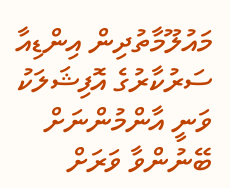މައުލޫމާތުދިން އިންޑިއާ ސަރުކާރުގެ އޮފިޝަލަކު ވަނީ އާންމުންނަށް ބޭނުންވާ ވަރަށް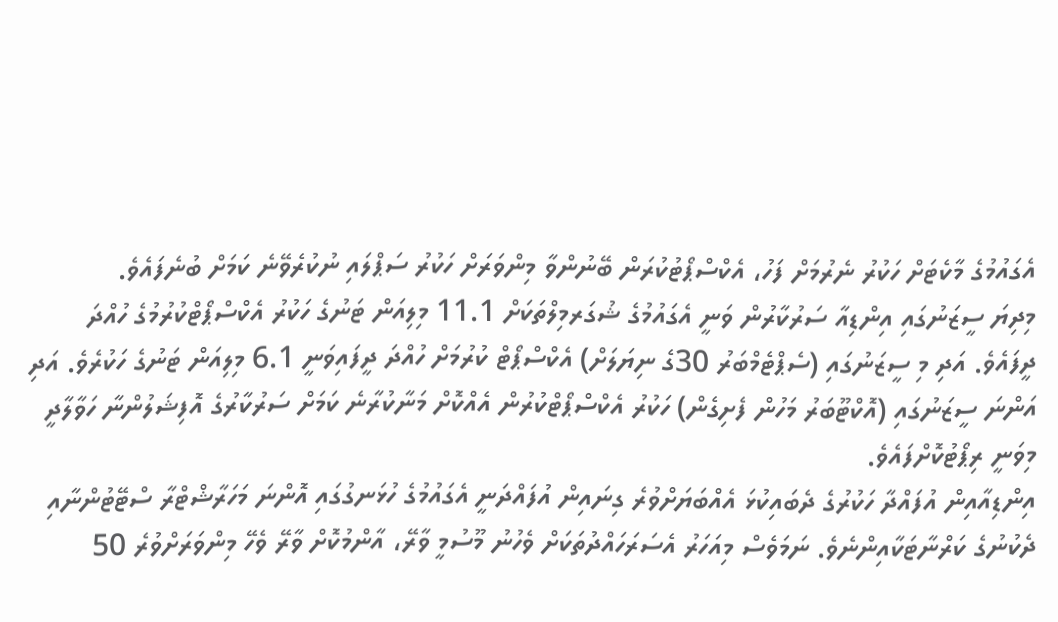އެގައުމުގެ މާކެޓަށް ހަކުރު ނެރުމަށް ފަހު، އެކްސްޕޯޓުކުރަން ބޭނުންވާ މިންވަރަށް ހަކުރު ސަޕްލައި ނުކުރެވޭނެ ކަމަށް ބުނެފައެވެ.
މިދިޔަ ސީޒަނުގައި އިންޑިއާ ސަރުކާރުން ވަނީ އެގައުމުގެ ޝުގަރމިލްތަކަށް 11.1 މިލިއަން ޓަނުގެ ހަކުރު އެކްސްޕޯޓްކުރުމުގެ ހުއްދަ ދީފައެވެ. އަދި މި ސީޒަނުގައި (ސެޕްޓެމްބަރު 30ގެ ނިޔަލަށް) އެކްސްޕޯޓް ކުރުމަށް ހުއްދަ ދީފައިވަނީ 6.1 މިލިއަން ޓަނުގެ ހަކުރެވެ. އަދި އަންނަ ސީޒަނުގައި (އޮކްޓޫބަރު މަހުން ފެށިގެން) ހަކުރު އެކްސްޕޯޓްކުރުން އެއްކޮށް މަނާކުރާނެ ކަމަށް ސަރުކާރުގެ އޮފިޝަލުންނާ ހަވާލާދީ މިވަނީ ރިޕޯޓުކޮށްފައެވެ.
އިންޑިއާއިން އުފައްދާ ހަކުރުގެ ދެބައިކުޅަ އެއްބަޔަށްވުރެ ގިނައިން އުފައްދަނީ އެގައުމުގެ ހުޅަނގުގައި އޮންނަ މަހަރާޝްޓްރާ ސްޓޭޓުންނާއި ދެކުނުގެ ކަރްނާޓަކާއިންނެވެ. ނަމަވެސް މިއަހަރު އެސަރަހައްދުތަކަށް ވެހުނު މޫސުމީ ވާރޭ، އާންމުކޮށް ވާރޭ ވެހޭ މިންވަރަށްވުރެ 50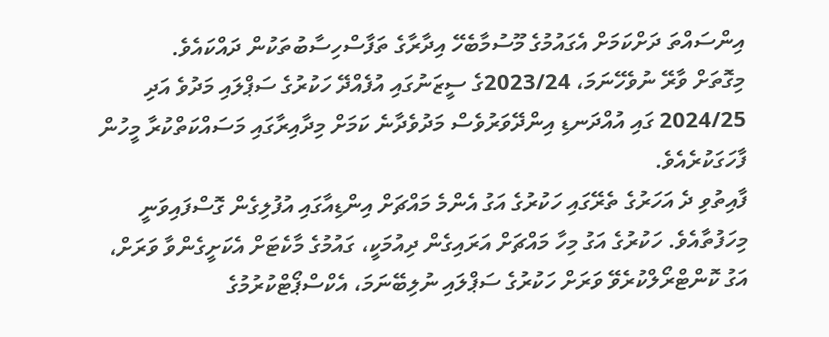އިންސައްތަ ދަށްކަމަށް އެގައުމުގެ މޫސުމާބެހޭ އިދާރާގެ ތަފާސްހިސާބުތަކުން ދައްކައެވެ.
މިގޮތަށް ވާރޭ ނުވެހޭނަމަ، 2023/24ގެ ސީޒަނުގައި އުފެއްދޭ ހަކުރުގެ ސަޕްލައި މަދުވެ އަދި 2024/25 ގައި އުއްދަނޑި އިންދޭވަރުވެސް މަދުވެދާނެ ކަމަށް މިދާއިރާގައި މަސައްކަތްކުރާ މީހުން ފާހަގަކުރެއެވެ.
ފާއިތުވި ދެ އަހަރުގެ ތެރޭގައި ހަކުރުގެ އަގު އެންމެ މައްޗަށް އިންޑިއާގައި އުފުލިގެން ގޮސްފައިވަނީ މިހަފުތާއެވެ. ހަކުރުގެ އަގު މިހާ މައްޗަށް އަރައިގެން ދިއުމަކީ، ގައުމުގެ މާކެޓަށް އެކަށީގެންވާ ވަރަށް، އަގު ކޮންޓްރޯލްކުރެވޭ ވަރަށް ހަކުރުގެ ސަޕްލައި ނުލިބޭނަމަ، އެކްސްޕޯޓްކުރުމުގެ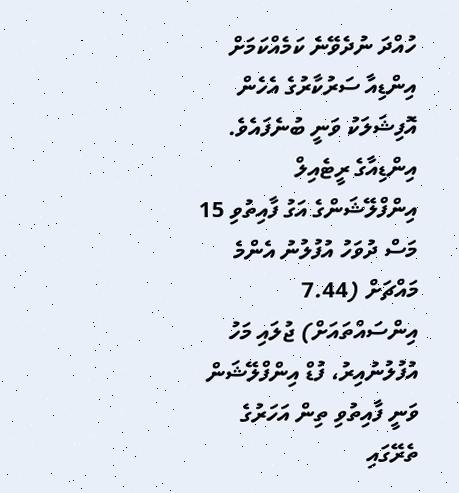ހުއްދަ ނުދެވޭނެ ކަމެއްކަމަށް އިންޑިއާ ސަރުކާރުގެ އެހެން އޮފިޝަލަކު ވަނީ ބުނެފައެވެ.
އިންޑިއާގެ ރީޓެއިލް އިންފްލޭޝަންގެ އަގު ފާއިތުވި 15 މަސް ދުވަހު އުފުލުނު އެންމެ މައްޗަށް (7.44 އިންސައްތައަށް) ޖުލައި މަހު އުފުލުނުއިރު، ފުޑް އިންފްލޭޝަން ވަނީ ފާއިތުވި ތިން އަހަރުގެ ތެރޭގައި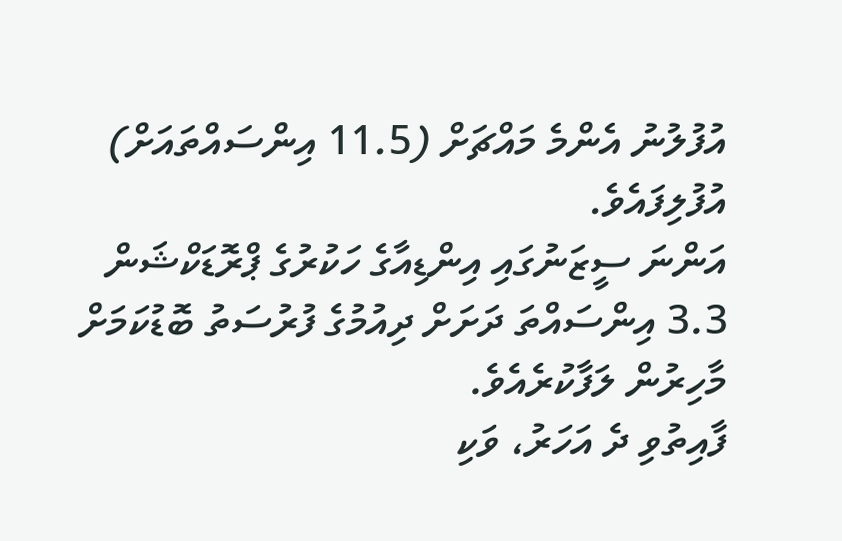އުފުލުނު އެންމެ މައްޗަށް (11.5 އިންސައްތައަށް) އުފުލިފައެވެ.
އަންނަ ސީޒަނުގައި އިންޑިއާގެ ހަކުރުގެ ޕްރޮޑަކްޝަން 3.3 އިންސައްތަ ދަށަށް ދިއުމުގެ ފުރުސަތު ބޮޑުކަމަށް މާހިރުން ލަފާކުރެއެވެ.
ފާއިތުވި ދެ އަހަރު، ވަކި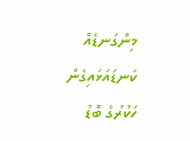މިންގަނޑެއް ކަނޑައަޅައިގެން ހަކުރުގެ ބޮޑު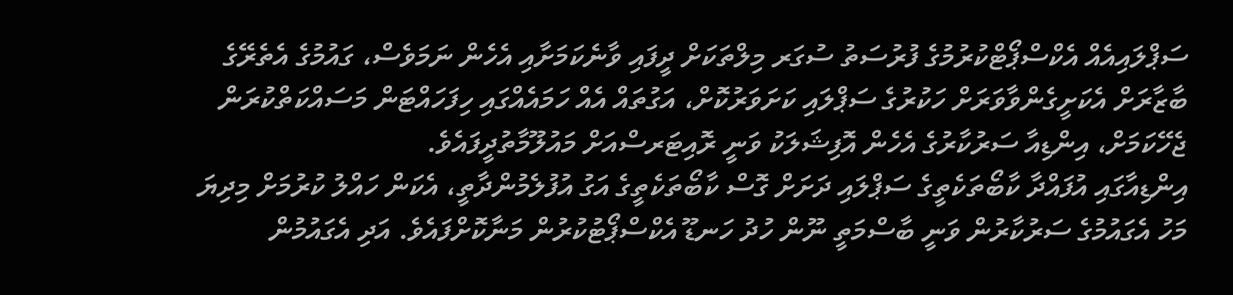ސަޕްލައިއެއް އެކްސްޕޯޓްކުރުމުގެ ފުރުސަތު ސުގަރ މިލްތަކަށް ދީފައި ވާނެކަމަށާއި އެހެން ނަމަވެސް، ގައުމުގެ އެތެރޭގެ ބާޒާރަށް އެކަށީގެންވާވަރަށް ހަކުރުގެ ސަޕްލައި ކަށަވަރުކޮށް، އަގުތައް އެއް ހަމައެއްގައި ހިފަހައްޓަން މަސައްކަތްކުރަން ޖެހޭކަމަށް، އިންޑިއާ ސަރުކާރުގެ އެހެން އޮފިޝަލަކު ވަނީ ރޮއިޓަރސްއަށް މައުލޫމާތުދީފައެވެ.
އިންޑިއާގައި އުފައްދާ ކާބޯތަކެތީގެ ސަޕްލައި ދަށަށް ގޮސް ކާބޯތަކެތީގެ އަގު އުފުލެމުންދާތީ، އެކަން ހައްލު ކުރުމަށް މިދިޔަ މަހު އެގައުމުގެ ސަރުކާރުން ވަނީ ބާސްމަތީ ނޫން ހުދު ހަނޑޫ އެކްސްޕޯޓުކުރުން މަނާކޮށްފައެވެ. އަދި އެގައުމުން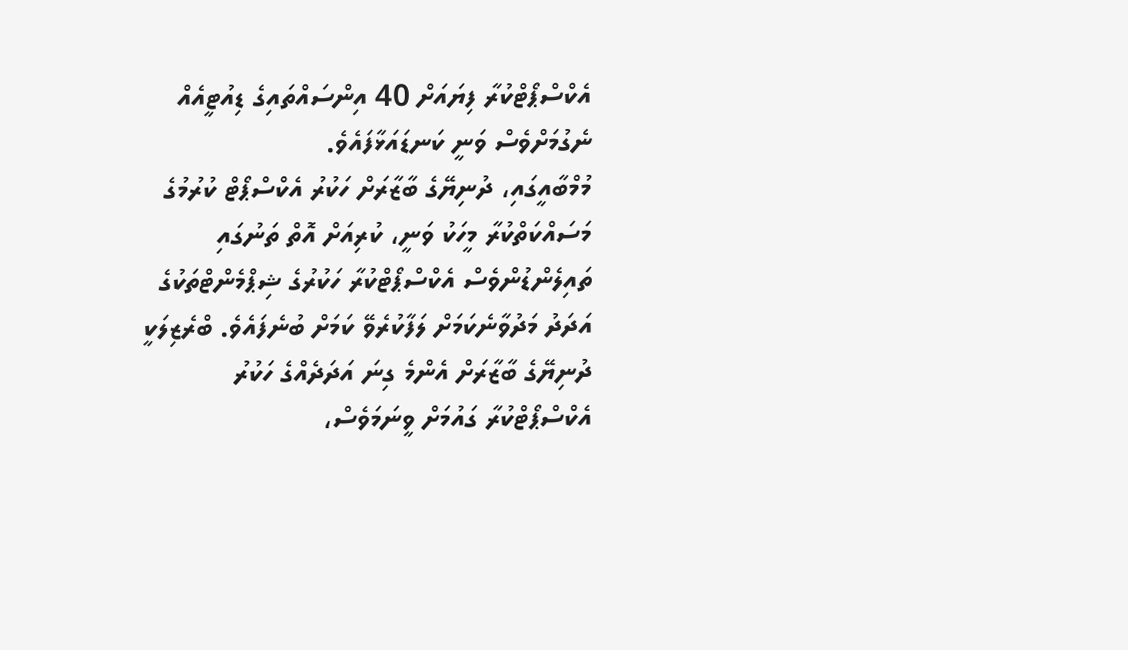އެކްސްޕޯޓްކުރާ ފިޔައަށް 40 އިންސައްތައިގެ ޑިއުޓީއެއް ނެގުމަށްވެސް ވަނީ ކަނޑައަޅާފައެވެ.
މުމްބާއީގައި، ދުނިޔޭގެ ބާޒާރަށް ހަކުރު އެކްސްޕޯޓް ކުރުމުގެ މަސައްކަތްކުރާ މީހަކު ވަނީ، ކުރިއަށް އޮތް ތަނުގައި ތައިލެންޑުންވެސް އެކްސްޕޯޓްކުރާ ހަކުރުގެ ޝިޕްމެންޓްތަކުގެ އަދަދު މަދުވާނެކަމަށް ލަފާކުރެވޭ ކަމަށް ބުނެފައެވެ. ބްރެޒިލަކީ ދުނިޔޭގެ ބާޒާރަށް އެންމެ ގިނަ އަދަދެއްގެ ހަކުރު އެކްސްޕޯޓްކުރާ ގައުމަށް ވީނަމަވެސް،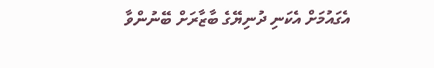އެގައުމަށް އެކަނި ދުނިޔޭގެ ބާޒާރަށް ބޭނުންވާ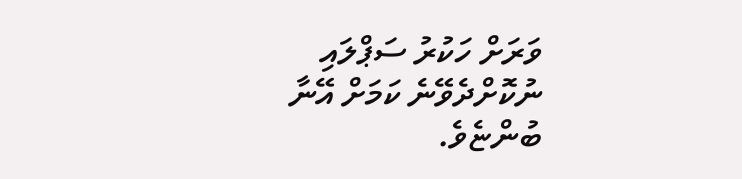ވަރަށް ހަކުރު ސަޕްލައި ނުކޮށްދެވޭނެ ކަމަށް އޭނާ ބުންޏެވެ.